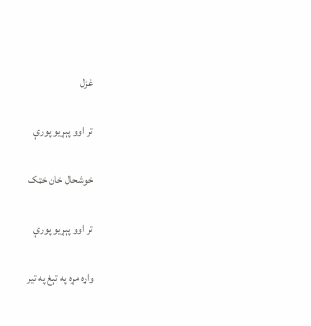غزل

تر اوو پېړيو پورې

خوشحال خان خټک

تر اوو پېړيو پورې

واړه مړه په تېغ په تير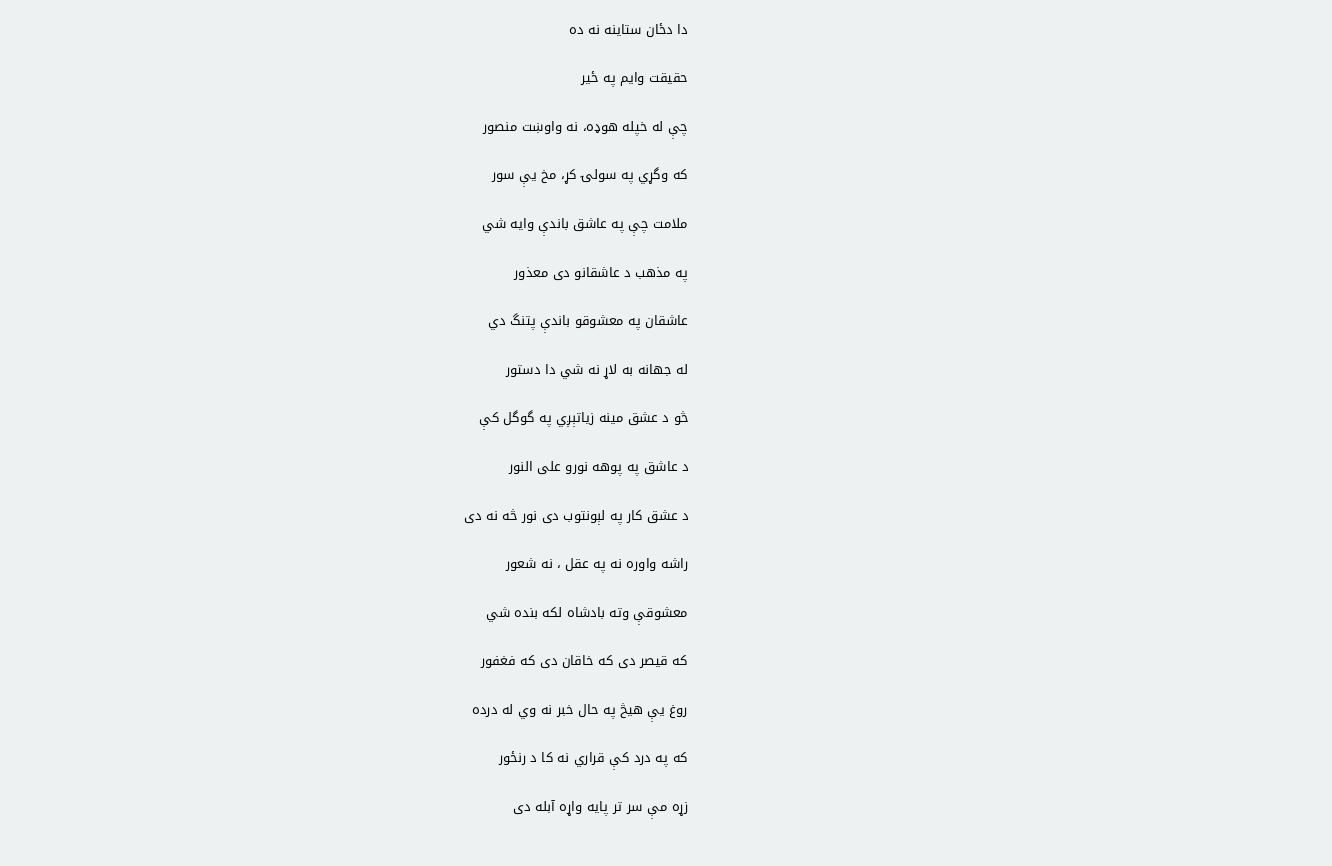دا دځان ستاينه نه ده

حقيقت وايم په ځير

چې له خپله هوډه، نه واوښت منصور

که وگړي په سولۍ کړ، مخ يې سور

ملامت چې په عاشق باندې وايه شي

په مذهب د عاشقانو دی معذور

عاشقان په معشوقو باندې پتنگ دي

له جهانه به لاړ نه شي دا دستور

څو د عشق مينه زياتېږي په گوگل کې

د عاشق په پوهه نورو علی النور

د عشق کار په لېونتوب دی نور څه نه دی

راشه واوره نه په عقل ، نه شعور

معشوقې وته بادشاه لکه بنده شي

که قيصر دی که خاقان دی که فغفور

روغ يې هيڅ په حال خبر نه وي له درده

که په درد کې قراري نه کا د رنځور

زړه مې سر تر پايه واړه آبله دی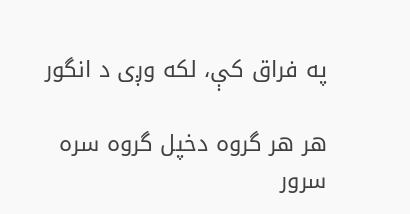په فراق کې، لکه وږی د انگور

هر هر گروه دخپل گروه سره سرور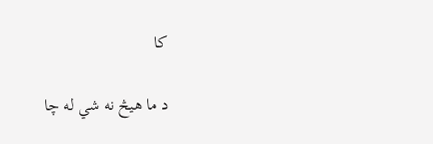کا

د ما هيڅ نه شي له چا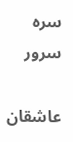سره سرور

عاشقان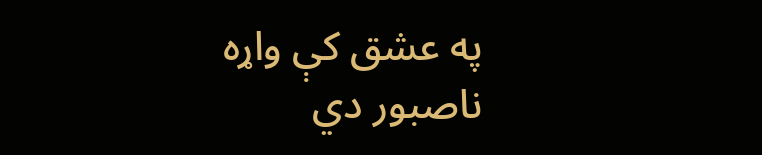په عشق کې واړه ناصبور دي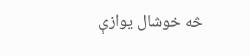څه خوشال يوازې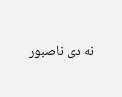نه دی ناصبور